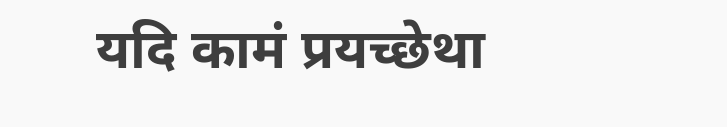यदि कामं प्रयच्छेथा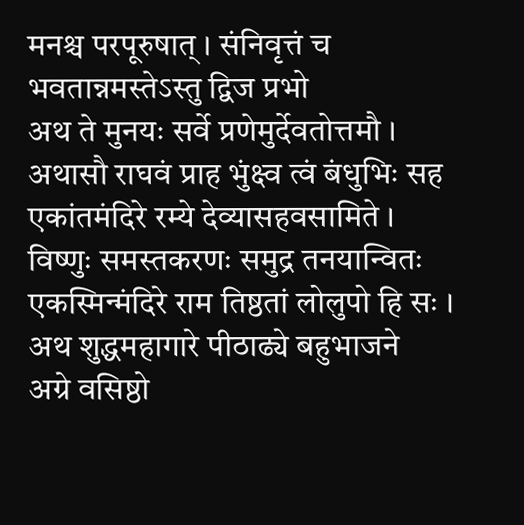मनश्च परपूरुषात् । संनिवृत्तं च भवतान्नमस्तेऽस्तु द्विज प्रभो
अथ ते मुनयः सर्वे प्रणेमुर्देवतोत्तमौ । अथासौ राघवं प्राह भुंक्ष्व त्वं बंधुभिः सह
एकांतमंदिरे रम्ये देव्यासहवसामिते । विष्णुः समस्तकरणः समुद्र तनयान्वितः
एकस्मिन्मंदिरे राम तिष्ठतां लोलुपो हि सः । अथ शुद्धमहागारे पीठाढ्ये बहुभाजने
अग्रे वसिष्ठो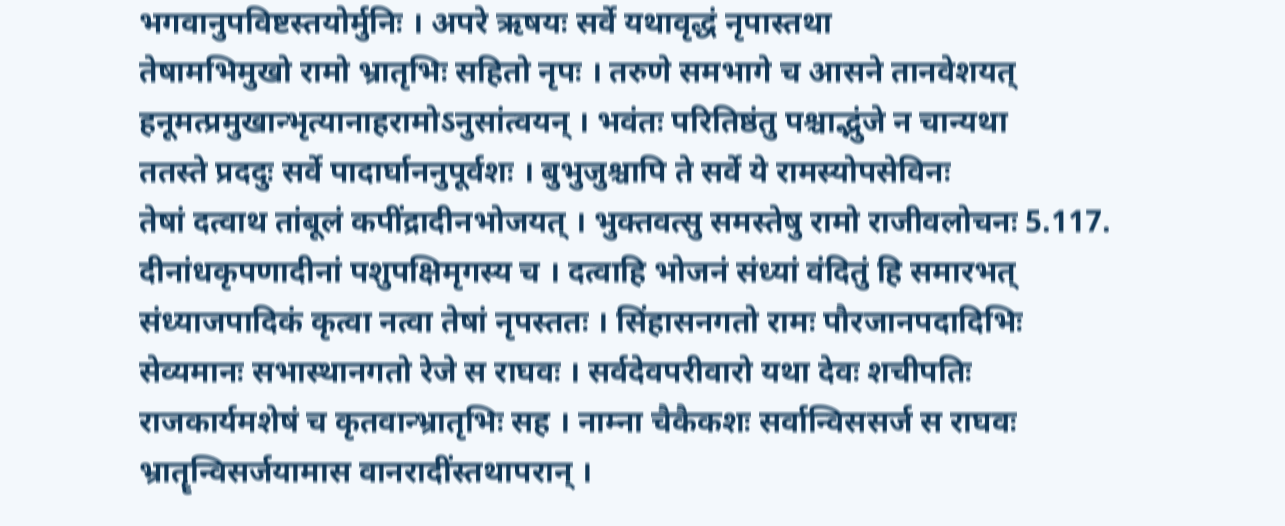भगवानुपविष्टस्तयोर्मुनिः । अपरे ऋषयः सर्वे यथावृद्धं नृपास्तथा
तेषामभिमुखो रामो भ्रातृभिः सहितो नृपः । तरुणे समभागे च आसने तानवेशयत्
हनूमत्प्रमुखान्भृत्यानाहरामोऽनुसांत्वयन् । भवंतः परितिष्ठंतु पश्चाद्भुंजे न चान्यथा
ततस्ते प्रददुः सर्वे पादार्घाननुपूर्वशः । बुभुजुश्चापि ते सर्वे ये रामस्योपसेविनः
तेषां दत्वाथ तांबूलं कपींद्रादीनभोजयत् । भुक्तवत्सु समस्तेषु रामो राजीवलोचनः 5.117.
दीनांधकृपणादीनां पशुपक्षिमृगस्य च । दत्वाहि भोजनं संध्यां वंदितुं हि समारभत्
संध्याजपादिकं कृत्वा नत्वा तेषां नृपस्ततः । सिंहासनगतो रामः पौरजानपदादिभिः
सेव्यमानः सभास्थानगतो रेजे स राघवः । सर्वदेवपरीवारो यथा देवः शचीपतिः
राजकार्यमशेषं च कृतवान्भ्रातृभिः सह । नाम्ना चैकैकशः सर्वान्विससर्ज स राघवः
भ्रातॄन्विसर्जयामास वानरादींस्तथापरान् ।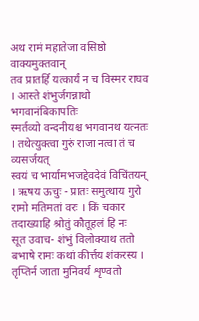अथ रामं महातेजा वसिष्ठो वाक्यमुक्तवान्
तव प्रातर्हि यत्कार्यं न च विस्मर राघव । आस्ते शंभुर्जगन्नाथो भगवानंबिकापतिः
स्मर्तव्यो वन्दनीयश्च भगवानथ यत्नतः । तथेत्युक्त्वा गुरुं राजा नत्वा तं च व्यसर्जयत्
स्वयं च भार्यामभजद्देवदेवं विचिंतयन् । ऋषय ऊचुः - प्रातः समुत्थाय गुरो रामो मतिमतां वरः । किं चकार तदाख्याहि श्रोतुं कौतूहलं हि नः
सूत उवाच- शंभुं विलोक्याथ ततो बभाषे रामः कथां कीर्त्तय शंकरस्य । तृप्तिर्न जाता मुनिवर्य शृण्वतो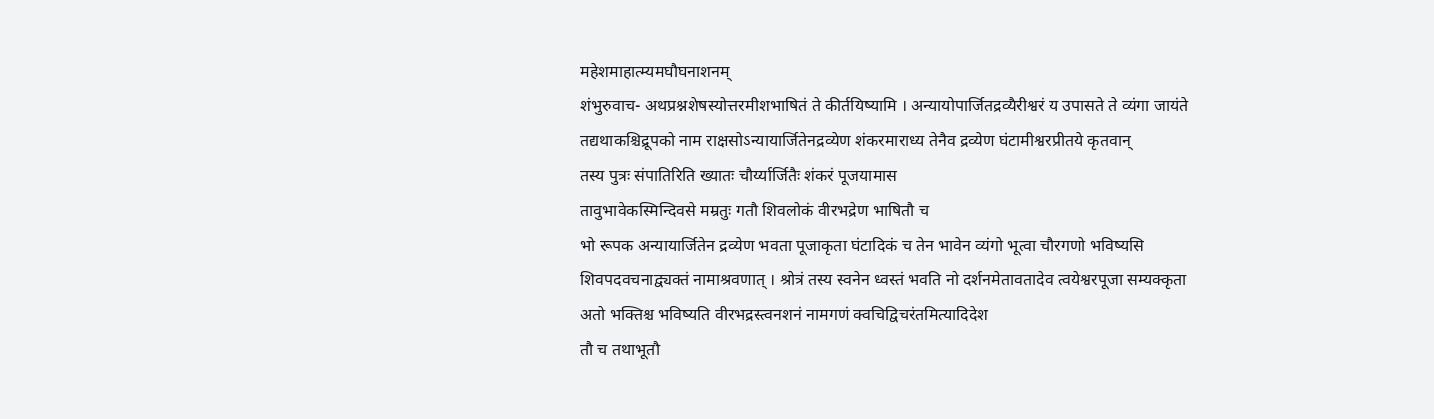महेशमाहात्म्यमघौघनाशनम्
शंभुरुवाच- अथप्रश्नशेषस्योत्तरमीशभाषितं ते कीर्तयिष्यामि । अन्यायोपार्जितद्रव्यैरीश्वरं य उपासते ते व्यंगा जायंते
तद्यथाकश्चिद्रूपको नाम राक्षसोऽन्यायार्जितेनद्रव्येण शंकरमाराध्य तेनैव द्रव्येण घंटामीश्वरप्रीतये कृतवान्
तस्य पुत्रः संपातिरिति ख्यातः चौर्य्यार्जितैः शंकरं पूजयामास
तावुभावेकस्मिन्दिवसे मम्रतुः गतौ शिवलोकं वीरभद्रेण भाषितौ च
भो रूपक अन्यायार्जितेन द्रव्येण भवता पूजाकृता घंटादिकं च तेन भावेन व्यंगो भूत्वा चौरगणो भविष्यसि
शिवपदवचनाद्व्यक्तं नामाश्रवणात् । श्रोत्रं तस्य स्वनेन ध्वस्तं भवति नो दर्शनमेतावतादेव त्वयेश्वरपूजा सम्यक्कृता
अतो भक्तिश्च भविष्यति वीरभद्रस्त्वनशनं नामगणं क्वचिद्विचरंतमित्यादिदेश
तौ च तथाभूतौ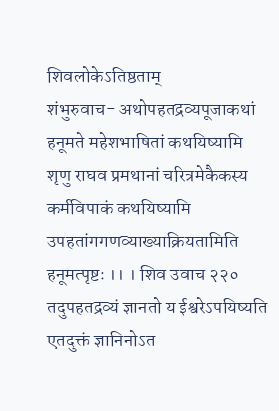शिवलोकेऽतिष्ठताम्
शंभुरुवाच- अथोपहतद्रव्यपूजाकथां हनूमते महेशभाषितां कथयिष्यामि
शृणु राघव प्रमथानां चरित्रमेकैकस्य कर्मविपाकं कथयिष्यामि
उपहतांगगणव्याख्याक्रियतामिति हनूमत्पृष्टः ।। । शिव उवाच २२० तदुपहतद्रव्यं ज्ञानतो य ईश्वरेऽपयिष्यति एतदुक्तं ज्ञानिनोऽत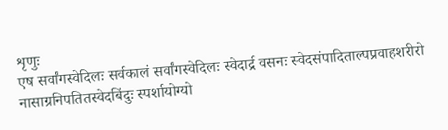शृणुः
एष सर्वांगस्वेदिलः सर्वकालं सर्वांगस्वेदिलः स्वेदार्द्र वसनः स्वेदसंपादिताल्पप्रवाहशरीरो नासाग्रनिपतितस्वेदबिंदुः स्पर्शायोग्यो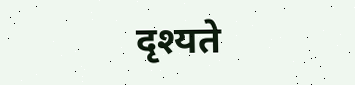दृश्यते